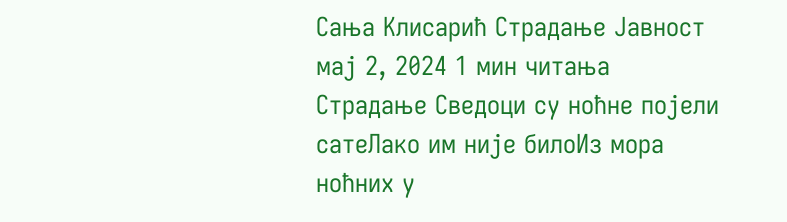Сања Клисарић Страдање Јавност мај 2, 2024 1 мин читања Страдање Сведоци су ноћне појели сатеЛако им није билоИз мора ноћних у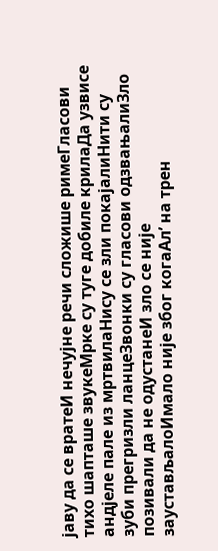јаву да се вратеИ нечујне речи сложише римеГласови тихо шапташе звукеМрке су туге добиле крилаДа узвисе андјеле пале из мртвилаНису се зли покајалиНити су зуби прегризли ланцеЗвонки су гласови одзвањалиЗло позивали да не одустанеИ зло се није заустављалоИмало није због когаАл’ на трен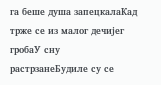га беше душа запецкалаКад трже се из малог дечијег гробаУ сну растрзанеБудиле су се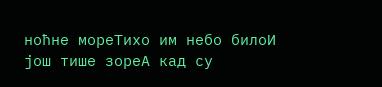ноћне мореТихо им небо билоИ још тише зореА кад су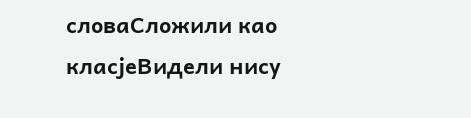словаСложили као класјеВидели нису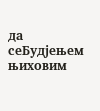да сеБудјењем њиховим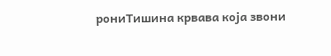рониТишина крвава која звони